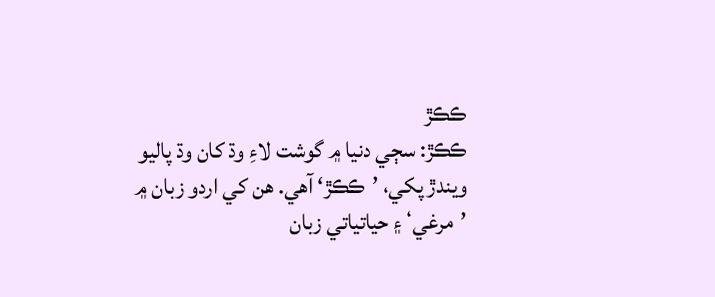ڪڪڙ
ڪڪڙ: سڄي دنيا ۾ گوشت لاءِ وڌ کان وڌ پاليو ويندڙ پکي، ’ڪڪڙ‘ آهي. هن کي اردو زبان ۾ ’مرغي‘ ۽ حياتياتي زبان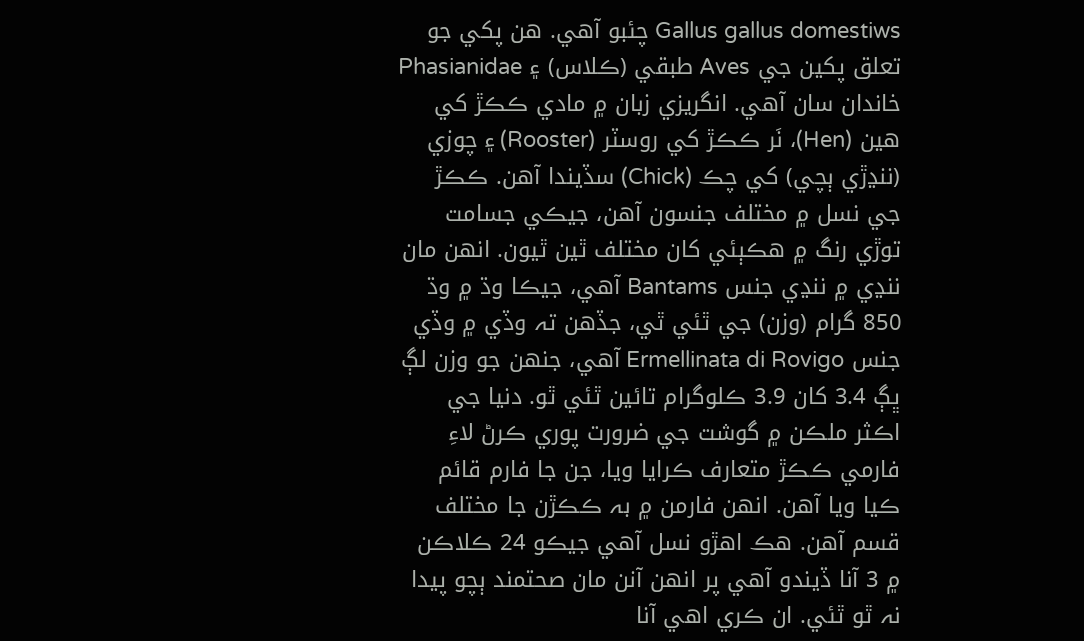Gallus gallus domestiws چئبو آهي. هن پکي جو تعلق پکين جي Aves طبقي (ڪلاس) ۽ Phasianidae خاندان سان آهي. انگريزي زبان ۾ مادي ڪڪڙ کي هين (Hen)، نَر ڪڪڙ کي روسٽر (Rooster) ۽ چوزي (ننڍڙي ٻچي) کي چڪ (Chick) سڏيندا آهن. ڪڪڙ جي نسل ۾ مختلف جنسون آهن، جيڪي جسامت توڙي رنگ ۾ هڪٻئي کان مختلف ٿين ٿيون. انهن مان ننڍي ۾ ننڍي جنس Bantams آهي، جيڪا وڌ ۾ وڌ 850 گرام (وزن) جي ٿئي ٿي، جڏهن تہ وڏي ۾ وڏي جنس Ermellinata di Rovigo آهي، جنھن جو وزن لڳ ڀڳ 3.4 کان 3.9 ڪلوگرام تائين ٿئي ٿو. دنيا جي اڪثر ملڪن ۾ گوشت جي ضرورت پوري ڪرڻ لاءِ فارمي ڪڪڙ متعارف ڪرايا ويا، جن جا فارم قائم ڪيا ويا آهن. انهن فارمن ۾ بہ ڪڪڙن جا مختلف قسم آهن. هڪ اهڙو نسل آهي جيڪو 24 ڪلاڪن ۾ 3 آنا ڏيندو آهي پر انهن آنن مان صحتمند ٻچو پيدا نہ ٿو ٿئي. ان ڪري اهي آنا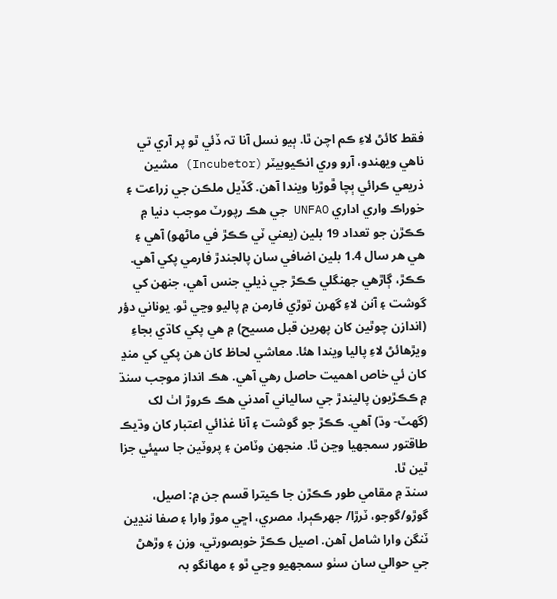فقط کائڻ لاءِ ڪم اچن ٿا. ٻيو نسل آنا تہ ڏئي ٿو پر آري تي ناهي ويھندو، آرو وري انڪيوبيٽر (Incubetor) مشين ذريعي ڪرائي ٻچا ڦوڙيا ويندا آهن. گڏيل ملڪن جي زراعت ۽ خوراڪ واري اداري UNFAO جي هڪ رپورٽ موجب دنيا ۾ ڪڪڙن جو تعداد 19 بلين (يعني ٽي ڪڪڙ في ماڻهو) آهي ۽ هي هر سال 1.4 بلين اضافي سان پالجندڙ فارمي پکي آهي.
ڪڪڙ، ڳاڙهي جهنگلي ڪڪڙ جي ذيلي جنس آهي، جنھن کي گوشت ۽ آنن لاءِ گهرن توڙي فارمن ۾ پاليو وڃي ٿو. يوناني دؤر (اندازن چوٿين کان پھرين قبل مسيح) ۾ هي پکي کاڌي بجاءِ ويڙهائڻ لاءِ پاليا ويندا هئا. معاشي لحاظ کان هن پکي کي منڍ کان ئي خاص اهميت حاصل رهي آهي. هڪ انداز موجب سنڌ ۾ ڪڪڙيون پاليندڙ جي سالياني آمدني هڪ ڪروڙ اٺ لک (گهٽ- وڌ) آهي. ڪڪڙ جو گوشت ۽ آنا غذائي اعتبار کان وڌيڪ طاقتور سمجهيا وڃن ٿا. منجهن وٽامن ۽ پروٽين جا سڀئي جزا ٿين ٿا.
سنڌ ۾ مقامي طور ڪڪڙن جا ڪيترا قسم جن ۾: اصيل، گوڙو/گوجو، ٽرڙا/ جهرڪٻرا، مصري، اڇي موڙ وارا ۽ صفا ننڍين ٽنگن وارا شامل آهن. اصيل ڪڪڙ خوبصورتي، وزن ۽ وڙهڻ جي حوالي سان سٺو سمجهيو وڃي ٿو ۽ مھانگو بہ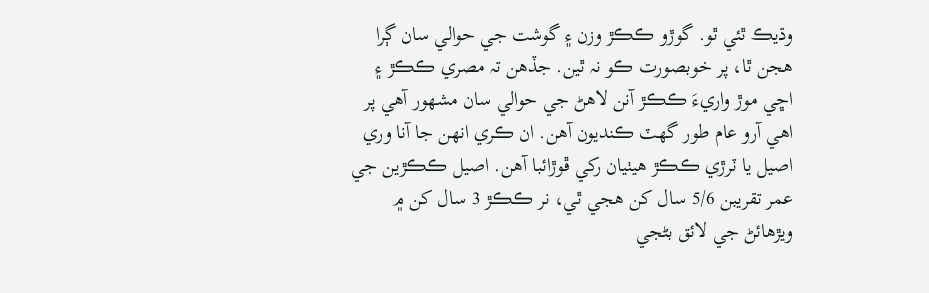وڌيڪ ٿئي ٿو. گوڙو ڪڪڙ وزن ۽ گوشت جي حوالي سان ڳرا هجن ٿا، پر خوبصورت ڪو نہ ٿين. جڏهن تہ مصري ڪڪڙ ۽ اڇي موڙ واريءَ ڪڪڙ آنن لاهڻ جي حوالي سان مشھور آهي پر اهي آرو عام طور گهٽ ڪنديون آهن. ان ڪري انهن جا آنا وري اصيل يا ٽرڙي ڪڪڙ هيٺيان رکي ڦوڙائبا آهن. اصيل ڪڪڙين جي عمر تقريبن 5/6 سال کن هجي ٿي، نر ڪڪڙ 3 سال کن ۾ ويڙهائڻ جي لائق بڻجي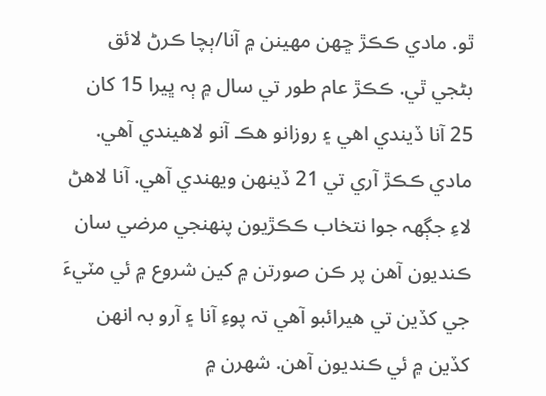ٿو. مادي ڪڪڙ ڇھن مھينن ۾ آنا/ٻچا ڪرڻ لائق بڻجي ٿي. ڪڪڙ عام طور تي سال ۾ ٻہ ڀيرا 15 کان 25 آنا ڏيندي اهي ۽ روزانو هڪ آنو لاهيندي آهي. مادي ڪڪڙ آري تي 21 ڏينھن ويھندي آهي. آنا لاهڻ لاءِ جڳھہ جوا نتخاب ڪڪڙيون پنھنجي مرضي سان ڪنديون آهن پر ڪن صورتن ۾ کين شروع ۾ ئي مٽيءَ جي کڏين تي هيرائبو آهي تہ پوءِ آنا ۽ آرو بہ انهن کڏين ۾ ئي ڪنديون آهن. شھرن ۾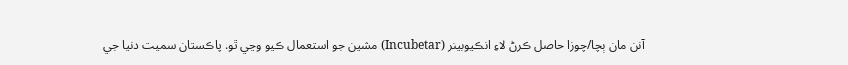آنن مان ٻچا/چوزا حاصل ڪرڻ لاءِ انڪيوبينر (Incubetar) مشين جو استعمال ڪيو وڃي ٿو. پاڪستان سميت دنيا جي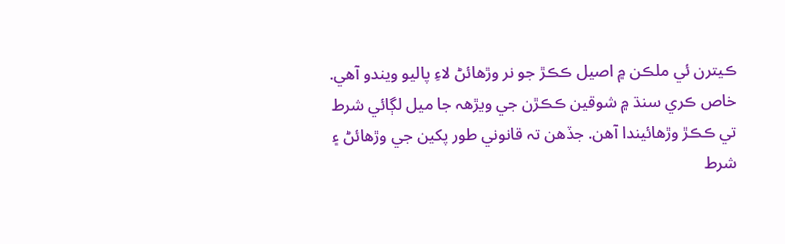ڪيترن ئي ملڪن ۾ اصيل ڪڪڙ جو نر وڙهائڻ لاءِ پاليو ويندو آهي. خاص ڪري سنڌ ۾ شوقين ڪڪڙن جي ويڙھہ جا ميل لڳائي شرط تي ڪڪڙ وڙهائيندا آهن. جڏهن تہ قانوني طور پکين جي وڙهائڻ ۽ شرط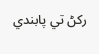رکڻ تي پابندي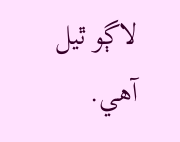لاڳو ٿيل آهي.